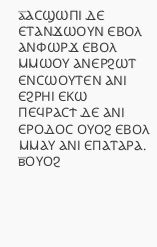ⲁ̅ⲀⲤϢⲰⲠⲒ ⲆⲈ ⲈⲦⲀⲚϪⲰⲞⲨⲚ ⲈⲂⲞⲖ ⲀⲚⲪⲰⲢϪ ⲈⲂⲞⲖ ⲘⲘⲰⲞⲨ ⲀⲚⲈⲢϨⲰⲦ ⲈⲚⲤⲰⲞⲨⲦⲈⲚ ⲀⲚⲒ ⲈϨⲢⲎⲒ ⲈⲔⲰ ⲠⲈϤⲢⲀⲤϮ ⲆⲈ ⲀⲚⲒ ⲈⲢⲞⲆⲞⲤ ⲞⲨⲞϨ ⲈⲂⲞⲖ ⲘⲘⲀⲨ ⲀⲚⲒ ⲈⲠⲀⲦⲀⲢⲀ.
ⲃ̅ⲞⲨⲞϨ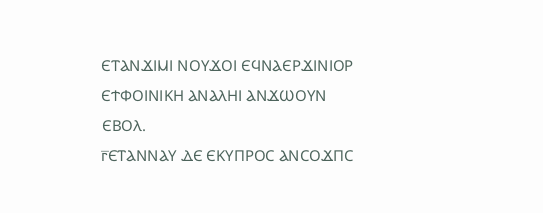ⲈⲦⲀⲚϪⲒⲘⲒ ⲚⲞⲨϪⲞⲒ ⲈϤⲚⲀⲈⲢϪⲒⲚⲒⲞⲢ ⲈϮⲪⲞⲒⲚⲒⲔⲎ ⲀⲚⲀⲖⲎⲒ ⲀⲚϪⲰⲞⲨⲚ ⲈⲂⲞⲖ.
ⲅ̅ⲈⲦⲀⲚⲚⲀⲨ ⲆⲈ ⲈⲔⲨⲠⲢⲞⲤ ⲀⲚⲤⲞϪⲠⲤ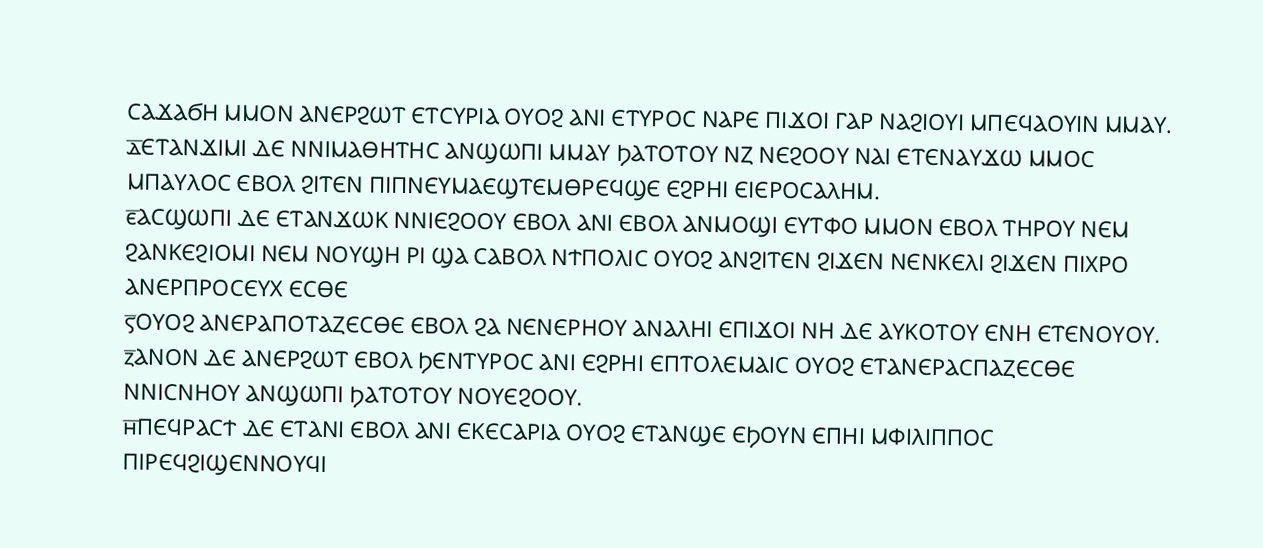ⲤⲀϪⲀϬⲎ ⲘⲘⲞⲚ ⲀⲚⲈⲢϨⲰⲦ ⲈⲦⲤⲨⲢⲒⲀ ⲞⲨⲞϨ ⲀⲚⲒ ⲈⲦⲨⲢⲞⲤ ⲚⲀⲢⲈ ⲠⲒϪⲞⲒ ⲄⲀⲢ ⲚⲀϨⲒⲞⲨⲒ ⲘⲠⲈϤⲀⲞⲨⲒⲚ ⲘⲘⲀⲨ.
ⲇ̅ⲈⲦⲀⲚϪⲒⲘⲒ ⲆⲈ ⲚⲚⲒⲘⲀⲐⲎⲦⲎⲤ ⲀⲚϢⲰⲠⲒ ⲘⲘⲀⲨ ϦⲀⲦⲞⲦⲞⲨ ⲚⲌ ⲚⲈϨⲞⲞⲨ ⲚⲀⲒ ⲈⲦⲈⲚⲀⲨϪⲰ ⲘⲘⲞⲤ ⲘⲠⲀⲨⲖⲞⲤ ⲈⲂⲞⲖ ϨⲒⲦⲈⲚ ⲠⲒⲠⲚⲈⲨⲘⲀⲈϢⲦⲈⲘⲐⲢⲈϤϢⲈ ⲈϨⲢⲎⲒ ⲈⲒⲈⲢⲞⲤⲀⲖⲎⲘ.
ⲉ̅ⲀⲤϢⲰⲠⲒ ⲆⲈ ⲈⲦⲀⲚϪⲰⲔ ⲚⲚⲒⲈϨⲞⲞⲨ ⲈⲂⲞⲖ ⲀⲚⲒ ⲈⲂⲞⲖ ⲀⲚⲘⲞϢⲒ ⲈⲨⲦⲪⲞ ⲘⲘⲞⲚ ⲈⲂⲞⲖ ⲦⲎⲢⲞⲨ ⲚⲈⲘ ϨⲀⲚⲔⲈϨⲒⲞⲘⲒ ⲚⲈⲘ ⲚⲞⲨϢⲎ ⲢⲒ ϢⲀ ⲤⲀⲂⲞⲖ ⲚϮⲠⲞⲖⲒⲤ ⲞⲨⲞϨ ⲀⲚϨⲒⲦⲈⲚ ϨⲒϪⲈⲚ ⲚⲈⲚⲔⲈⲖⲒ ϨⲒϪⲈⲚ ⲠⲒⲬⲢⲞ ⲀⲚⲈⲢⲠⲢⲞⲤⲈⲨⲬ ⲈⲤⲐⲈ
ⲋ̅ⲞⲨⲞϨ ⲀⲚⲈⲢⲀⲠⲞⲦⲀⲌⲈⲤⲐⲈ ⲈⲂⲞⲖ ϨⲀ ⲚⲈⲚⲈⲢⲎⲞⲨ ⲀⲚⲀⲖⲎⲒ ⲈⲠⲒϪⲞⲒ ⲚⲎ ⲆⲈ ⲀⲨⲔⲞⲦⲞⲨ ⲈⲚⲎ ⲈⲦⲈⲚⲞⲨⲞⲨ.
ⲍ̅ⲀⲚⲞⲚ ⲆⲈ ⲀⲚⲈⲢϨⲰⲦ ⲈⲂⲞⲖ ϦⲈⲚⲦⲨⲢⲞⲤ ⲀⲚⲒ ⲈϨⲢⲎⲒ ⲈⲠⲦⲞⲖⲈⲘⲀⲒⲤ ⲞⲨⲞϨ ⲈⲦⲀⲚⲈⲢⲀⲤⲠⲀⲌⲈⲤⲐⲈ ⲚⲚⲒⲤⲚⲎⲞⲨ ⲀⲚϢⲰⲠⲒ ϦⲀⲦⲞⲦⲞⲨ ⲚⲞⲨⲈϨⲞⲞⲨ.
ⲏ̅ⲠⲈϤⲢⲀⲤϮ ⲆⲈ ⲈⲦⲀⲚⲒ ⲈⲂⲞⲖ ⲀⲚⲒ ⲈⲔⲈⲤⲀⲢⲒⲀ ⲞⲨⲞϨ ⲈⲦⲀⲚϢⲈ ⲈϦⲞⲨⲚ ⲈⲠⲎⲒ ⲘⲪⲒⲖⲒⲠⲠⲞⲤ ⲠⲒⲢⲈϤϨⲒϢⲈⲚⲚⲞⲨϤⲒ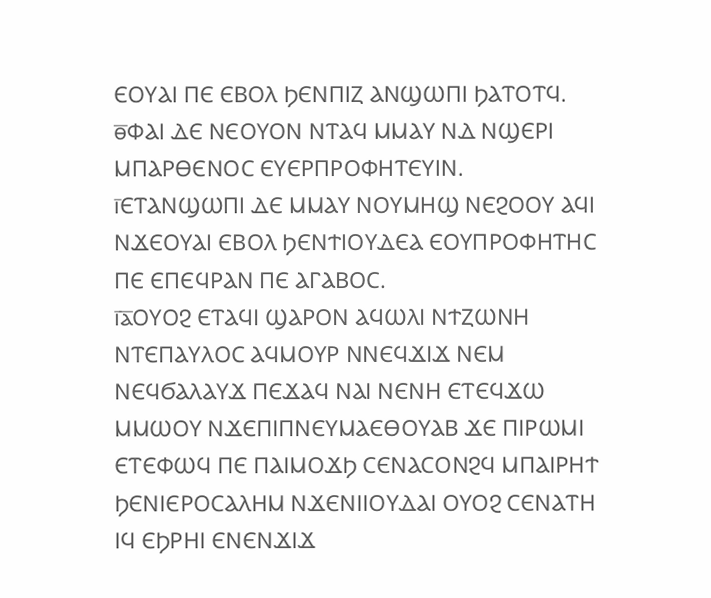ⲈⲞⲨⲀⲒ ⲠⲈ ⲈⲂⲞⲖ ϦⲈⲚⲠⲒⲌ ⲀⲚϢⲰⲠⲒ ϦⲀⲦⲞⲦϤ.
ⲑ̅ⲪⲀⲒ ⲆⲈ ⲚⲈⲞⲨⲞⲚ ⲚⲦⲀϤ ⲘⲘⲀⲨ ⲚⲆ ⲚϢⲈⲢⲒ ⲘⲠⲀⲢⲐⲈⲚⲞⲤ ⲈⲨⲈⲢⲠⲢⲞⲪⲎⲦⲈⲨⲒⲚ.
ⲓ̅ⲈⲦⲀⲚϢⲰⲠⲒ ⲆⲈ ⲘⲘⲀⲨ ⲚⲞⲨⲘⲎϢ ⲚⲈϨⲞⲞⲨ ⲀϤⲒ ⲚϪⲈⲞⲨⲀⲒ ⲈⲂⲞⲖ ϦⲈⲚϮⲒⲞⲨⲆⲈⲀ ⲈⲞⲨⲠⲢⲞⲪⲎⲦⲎⲤ ⲠⲈ ⲈⲠⲈϤⲢⲀⲚ ⲠⲈ ⲀⲄⲀⲂⲞⲤ.
ⲓ̅ⲁ̅ⲞⲨⲞϨ ⲈⲦⲀϤⲒ ϢⲀⲢⲞⲚ ⲀϤⲰⲖⲒ ⲚϮⲌⲰⲚⲎ ⲚⲦⲈⲠⲀⲨⲖⲞⲤ ⲀϤⲘⲞⲨⲢ ⲚⲚⲈϤϪⲒϪ ⲚⲈⲘ ⲚⲈϤϬⲀⲖⲀⲨϪ ⲠⲈϪⲀϤ ⲚⲀⲒ ⲚⲈⲚⲎ ⲈⲦⲈϤϪⲰ ⲘⲘⲰⲞⲨ ⲚϪⲈⲠⲒⲠⲚⲈⲨⲘⲀⲈⲐⲞⲨⲀⲂ ϪⲈ ⲠⲒⲢⲰⲘⲒ ⲈⲦⲈⲪⲰϤ ⲠⲈ ⲠⲀⲒⲘⲞϪϦ ⲤⲈⲚⲀⲤⲞⲚϨϤ ⲘⲠⲀⲒⲢⲎϮ ϦⲈⲚⲒⲈⲢⲞⲤⲀⲖⲎⲘ ⲚϪⲈⲚⲒⲒⲞⲨⲆⲀⲒ ⲞⲨⲞϨ ⲤⲈⲚⲀⲦⲎ ⲒϤ ⲈϦⲢⲎⲒ ⲈⲚⲈⲚϪⲒϪ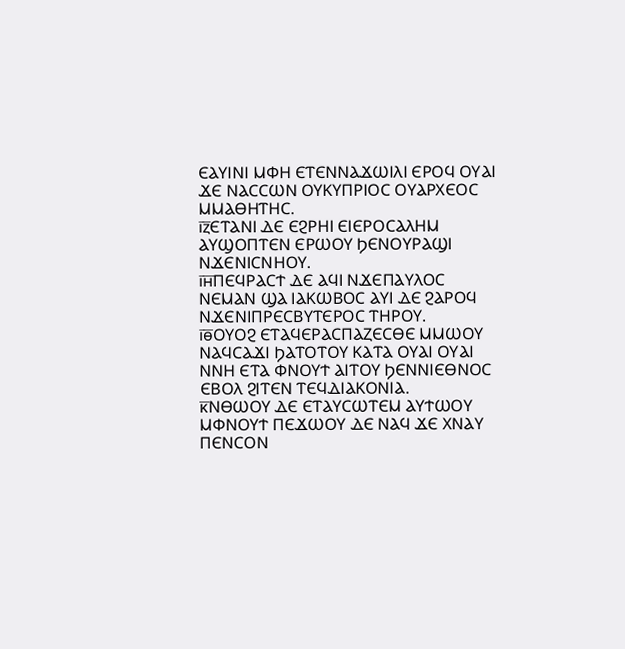ⲈⲀⲨⲒⲚⲒ ⲘⲪⲎ ⲈⲦⲈⲚⲚⲀϪⲰⲒⲖⲒ ⲈⲢⲞϤ ⲞⲨⲀⲒ ϪⲈ ⲚⲀⲤⲤⲰⲚ ⲞⲨⲔⲨⲠⲢⲒⲞⲤ ⲞⲨⲀⲢⲬⲈⲞⲤ ⲘⲘⲀⲐⲎⲦⲎⲤ.
ⲓ̅ⲍ̅ⲈⲦⲀⲚⲒ ⲆⲈ ⲈϨⲢⲎⲒ ⲈⲒⲈⲢⲞⲤⲀⲖⲎⲘ ⲀⲨϢⲞⲠⲦⲈⲚ ⲈⲢⲰⲞⲨ ϦⲈⲚⲞⲨⲢⲀϢⲒ ⲚϪⲈⲚⲒⲤⲚⲎⲞⲨ.
ⲓ̅ⲏ̅ⲠⲈϤⲢⲀⲤϮ ⲆⲈ ⲀϤⲒ ⲚϪⲈⲠⲀⲨⲖⲞⲤ ⲚⲈⲘⲀⲚ ϢⲀ ⲒⲀⲔⲰⲂⲞⲤ ⲀⲨⲒ ⲆⲈ ϨⲀⲢⲞϤ ⲚϪⲈⲚⲒⲠⲢⲈⲤⲂⲨⲦⲈⲢⲞⲤ ⲦⲎⲢⲞⲨ.
ⲓ̅ⲑ̅ⲞⲨⲞϨ ⲈⲦⲀϤⲈⲢⲀⲤⲠⲀⲌⲈⲤⲐⲈ ⲘⲘⲰⲞⲨ ⲚⲀϤⲤⲀϪⲒ ϦⲀⲦⲞⲦⲞⲨ ⲔⲀⲦⲀ ⲞⲨⲀⲒ ⲞⲨⲀⲒ ⲚⲚⲎ ⲈⲦⲀ ⲪⲚⲞⲨϮ ⲀⲒⲦⲞⲨ ϦⲈⲚⲚⲒⲈⲐⲚⲞⲤ ⲈⲂⲞⲖ ϨⲒⲦⲈⲚ ⲦⲈϤⲆⲒⲀⲔⲞⲚⲒⲀ.
ⲕ̅ⲚⲐⲰⲞⲨ ⲆⲈ ⲈⲦⲀⲨⲤⲰⲦⲈⲘ ⲀⲨϮⲰⲞⲨ ⲘⲪⲚⲞⲨϮ ⲠⲈϪⲰⲞⲨ ⲆⲈ ⲚⲀϤ ϪⲈ ⲬⲚⲀⲨ ⲠⲈⲚⲤⲞⲚ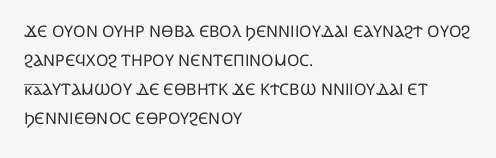ϪⲈ ⲞⲨⲞⲚ ⲞⲨⲎⲢ ⲚⲐⲂⲀ ⲈⲂⲞⲖ ϦⲈⲚⲚⲒⲒⲞⲨⲆⲀⲒ ⲈⲀⲨⲚⲀϨϮ ⲞⲨⲞϨ ϨⲀⲚⲢⲈϤⲬⲞϨ ⲦⲎⲢⲞⲨ ⲚⲈⲚⲦⲈⲠⲒⲚⲞⲘⲞⲤ.
ⲕ̅ⲁ̅ⲀⲨⲦⲀⲘⲰⲞⲨ ⲆⲈ ⲈⲐⲂⲎⲦⲔ ϪⲈ ⲔϮⲤⲂⲰ ⲚⲚⲒⲒⲞⲨⲆⲀⲒ ⲈⲦ ϦⲈⲚⲚⲒⲈⲐⲚⲞⲤ ⲈⲐⲢⲞⲨϨⲈⲚⲞⲨ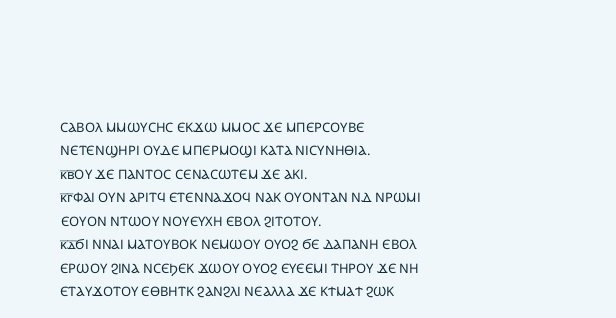ⲤⲀⲂⲞⲖ ⲘⲘⲰⲨⲤⲎⲤ ⲈⲔϪⲰ ⲘⲘⲞⲤ ϪⲈ ⲘⲠⲈⲢⲤⲞⲨⲂⲈ ⲚⲈⲦⲈⲚϢⲎⲢⲒ ⲞⲨⲆⲈ ⲘⲠⲈⲢⲘⲞϢⲒ ⲔⲀⲦⲀ ⲚⲒⲤⲨⲚⲎⲐⲒⲀ.
ⲕ̅ⲃ̅ⲞⲨ ϪⲈ ⲠⲀⲚⲦⲞⲤ ⲤⲈⲚⲀⲤⲰⲦⲈⲘ ϪⲈ ⲀⲔⲒ.
ⲕ̅ⲅ̅ⲪⲀⲒ ⲞⲨⲚ ⲀⲢⲒⲦϤ ⲈⲦⲈⲚⲚⲀϪⲞϤ ⲚⲀⲔ ⲞⲨⲞⲚⲦⲀⲚ ⲚⲆ ⲚⲢⲰⲘⲒ ⲈⲞⲨⲞⲚ ⲚⲦⲰⲞⲨ ⲚⲞⲨⲈⲨⲬⲎ ⲈⲂⲞⲖ ϨⲒⲦⲞⲦⲞⲨ.
ⲕ̅ⲇ̅ϬⲒ ⲚⲚⲀⲒ ⲘⲀⲦⲞⲨⲂⲞⲔ ⲚⲈⲘⲰⲞⲨ ⲞⲨⲞϨ ϬⲈ ⲆⲀⲠⲀⲚⲎ ⲈⲂⲞⲖ ⲈⲢⲰⲞⲨ ϨⲒⲚⲀ ⲚⲤⲈϦⲈⲔ ϪⲰⲞⲨ ⲞⲨⲞϨ ⲈⲨⲈⲈⲘⲒ ⲦⲎⲢⲞⲨ ϪⲈ ⲚⲎ ⲈⲦⲀⲨϪⲞⲦⲞⲨ ⲈⲐⲂⲎⲦⲔ ϨⲀⲚϨⲖⲒ ⲚⲈⲀⲖⲖⲀ ϪⲈ ⲔϮⲘⲀϮ ϨⲰⲔ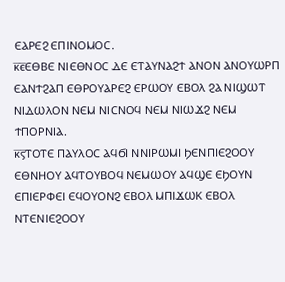ⲈⲀⲢⲈϨ ⲈⲠⲒⲚⲞⲘⲞⲤ.
ⲕ̅ⲉ̅ⲈⲐⲂⲈ ⲚⲒⲈⲐⲚⲞⲤ ⲆⲈ ⲈⲦⲀⲨⲚⲀϨϮ ⲀⲚⲞⲚ ⲀⲚⲞⲨⲰⲢⲠ ⲈⲀⲚϮϨⲀⲠ ⲈⲐⲢⲞⲨⲀⲢⲈϨ ⲈⲢⲰⲞⲨ ⲈⲂⲞⲖ ϨⲀ ⲚⲒϢⲰⲦ ⲚⲒⲆⲰⲖⲞⲚ ⲚⲈⲘ ⲚⲒⲤⲚⲞϤ ⲚⲈⲘ ⲚⲒⲰϪϨ ⲚⲈⲘ ϮⲠⲞⲢⲚⲒⲀ.
ⲕ̅ⲋ̅ⲦⲞⲦⲈ ⲠⲀⲨⲖⲞⲤ ⲀϤϬⲒ ⲚⲚⲒⲢⲰⲘⲒ ϦⲈⲚⲠⲒⲈϨⲞⲞⲨ ⲈⲐⲚⲎⲞⲨ ⲀϤⲦⲞⲨⲂⲞϤ ⲚⲈⲘⲰⲞⲨ ⲀϤϢⲈ ⲈϦⲞⲨⲚ ⲈⲠⲒⲈⲢⲪⲈⲒ ⲈϤⲞⲨⲞⲚϨ ⲈⲂⲞⲖ ⲘⲠⲒϪⲰⲔ ⲈⲂⲞⲖ ⲚⲦⲈⲚⲒⲈϨⲞⲞⲨ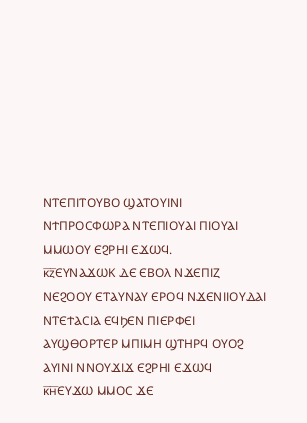ⲚⲦⲈⲠⲒⲦⲞⲨⲂⲞ ϢⲀⲦⲞⲨⲒⲚⲒ ⲚϮⲠⲢⲞⲤⲪⲰⲢⲀ ⲚⲦⲈⲠⲒⲞⲨⲀⲒ ⲠⲒⲞⲨⲀⲒ ⲘⲘⲰⲞⲨ ⲈϨⲢⲎⲒ ⲈϪⲰϤ.
ⲕ̅ⲍ̅ⲈⲨⲚⲀϪⲰⲔ ⲆⲈ ⲈⲂⲞⲖ ⲚϪⲈⲠⲒⲌ ⲚⲈϨⲞⲞⲨ ⲈⲦⲀⲨⲚⲀⲨ ⲈⲢⲞϤ ⲚϪⲈⲚⲒⲒⲞⲨⲆⲀⲒ ⲚⲦⲈϮⲀⲤⲒⲀ ⲈϤϦⲈⲚ ⲠⲒⲈⲢⲪⲈⲒ ⲀⲨϢⲐⲞⲢⲦⲈⲢ ⲘⲠⲒⲘⲎ ϢⲦⲎⲢϤ ⲞⲨⲞϨ ⲀⲨⲒⲚⲒ ⲚⲚⲞⲨϪⲒϪ ⲈϨⲢⲎⲒ ⲈϪⲰϤ
ⲕ̅ⲏ̅ⲈⲨϪⲰ ⲘⲘⲞⲤ ϪⲈ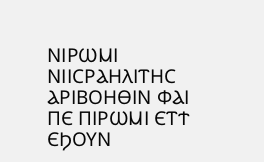ⲚⲒⲢⲰⲘⲒ ⲚⲒⲒⲤⲢⲀⲎⲖⲒⲦⲎⲤ ⲀⲢⲒⲂⲞⲎⲐⲒⲚ ⲪⲀⲒ ⲠⲈ ⲠⲒⲢⲰⲘⲒ ⲈⲦϮ ⲈϦⲞⲨⲚ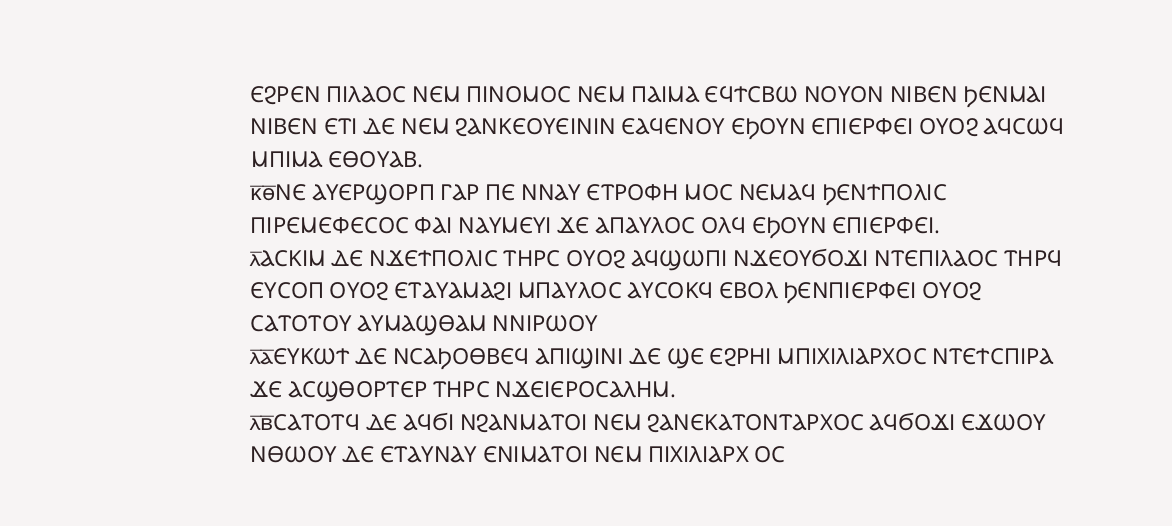ⲈϨⲢⲈⲚ ⲠⲒⲖⲀⲞⲤ ⲚⲈⲘ ⲠⲒⲚⲞⲘⲞⲤ ⲚⲈⲘ ⲠⲀⲒⲘⲀ ⲈϤϮⲤⲂⲰ ⲚⲞⲨⲞⲚ ⲚⲒⲂⲈⲚ ϦⲈⲚⲘⲀⲒ ⲚⲒⲂⲈⲚ ⲈⲦⲒ ⲆⲈ ⲚⲈⲘ ϨⲀⲚⲔⲈⲞⲨⲈⲒⲚⲒⲚ ⲈⲀϤⲈⲚⲞⲨ ⲈϦⲞⲨⲚ ⲈⲠⲒⲈⲢⲪⲈⲒ ⲞⲨⲞϨ ⲀϤⲤⲰϤ ⲘⲠⲒⲘⲀ ⲈⲐⲞⲨⲀⲂ.
ⲕ̅ⲑ̅ⲚⲈ ⲀⲨⲈⲢϢⲞⲢⲠ ⲄⲀⲢ ⲠⲈ ⲚⲚⲀⲨ ⲈⲦⲢⲞⲪⲎ ⲘⲞⲤ ⲚⲈⲘⲀϤ ϦⲈⲚϮⲠⲞⲖⲒⲤ ⲠⲒⲢⲈⲘⲈⲪⲈⲤⲞⲤ ⲪⲀⲒ ⲚⲀⲨⲘⲈⲨⲒ ϪⲈ ⲀⲠⲀⲨⲖⲞⲤ ⲞⲖϤ ⲈϦⲞⲨⲚ ⲈⲠⲒⲈⲢⲪⲈⲒ.
ⲗ̅ⲀⲤⲔⲒⲘ ⲆⲈ ⲚϪⲈϮⲠⲞⲖⲒⲤ ⲦⲎⲢⲤ ⲞⲨⲞϨ ⲀϤϢⲰⲠⲒ ⲚϪⲈⲞⲨϬⲞϪⲒ ⲚⲦⲈⲠⲒⲖⲀⲞⲤ ⲦⲎⲢϤ ⲈⲨⲤⲞⲠ ⲞⲨⲞϨ ⲈⲦⲀⲨⲀⲘⲀϨⲒ ⲘⲠⲀⲨⲖⲞⲤ ⲀⲨⲤⲞⲔϤ ⲈⲂⲞⲖ ϦⲈⲚⲠⲒⲈⲢⲪⲈⲒ ⲞⲨⲞϨ ⲤⲀⲦⲞⲦⲞⲨ ⲀⲨⲘⲀϢⲐⲀⲘ ⲚⲚⲒⲢⲰⲞⲨ
ⲗ̅ⲁ̅ⲈⲨⲔⲰϮ ⲆⲈ ⲚⲤⲀϦⲞⲐⲂⲈϤ ⲀⲠⲒϢⲒⲚⲒ ⲆⲈ ϢⲈ ⲈϨⲢⲎⲒ ⲘⲠⲒⲬⲒⲖⲒⲀⲢⲬⲞⲤ ⲚⲦⲈϮⲤⲠⲒⲢⲀ ϪⲈ ⲀⲤϢⲐⲞⲢⲦⲈⲢ ⲦⲎⲢⲤ ⲚϪⲈⲒⲈⲢⲞⲤⲀⲖⲎⲘ.
ⲗ̅ⲃ̅ⲤⲀⲦⲞⲦϤ ⲆⲈ ⲀϤϬⲒ ⲚϨⲀⲚⲘⲀⲦⲞⲒ ⲚⲈⲘ ϨⲀⲚⲈⲔⲀⲦⲞⲚⲦⲀⲢⲬⲞⲤ ⲀϤϬⲞϪⲒ ⲈϪⲰⲞⲨ ⲚⲐⲰⲞⲨ ⲆⲈ ⲈⲦⲀⲨⲚⲀⲨ ⲈⲚⲒⲘⲀⲦⲞⲒ ⲚⲈⲘ ⲠⲒⲬⲒⲖⲒⲀⲢⲬ ⲞⲤ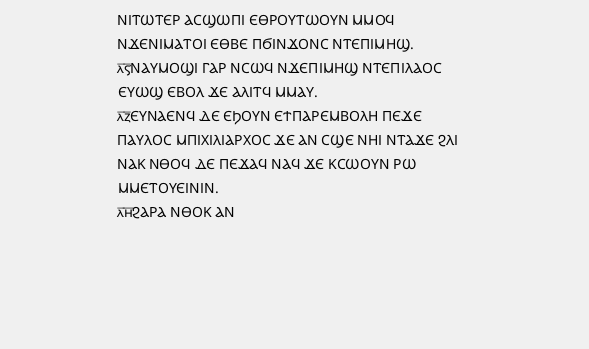ⲚⲒⲦⲰⲦⲈⲢ ⲀⲤϢⲰⲠⲒ ⲈⲐⲢⲞⲨⲦⲰⲞⲨⲚ ⲘⲘⲞϤ ⲚϪⲈⲚⲒⲘⲀⲦⲞⲒ ⲈⲐⲂⲈ ⲠϬⲒⲚϪⲞⲚⲤ ⲚⲦⲈⲠⲒⲘⲎϢ.
ⲗ̅ⲋ̅ⲚⲀⲨⲘⲞϢⲒ ⲄⲀⲢ ⲚⲤⲰϤ ⲚϪⲈⲠⲒⲘⲎϢ ⲚⲦⲈⲠⲒⲖⲀⲞⲤ ⲈⲨⲰϢ ⲈⲂⲞⲖ ϪⲈ ⲀⲖⲒⲦϤ ⲘⲘⲀⲨ.
ⲗ̅ⲍ̅ⲈⲨⲚⲀⲈⲚϤ ⲆⲈ ⲈϦⲞⲨⲚ ⲈϮⲠⲀⲢⲈⲘⲂⲞⲖⲎ ⲠⲈϪⲈ ⲠⲀⲨⲖⲞⲤ ⲘⲠⲒⲬⲒⲖⲒⲀⲢⲬⲞⲤ ϪⲈ ⲀⲚ ⲤϢⲈ ⲚⲎⲒ ⲚⲦⲀϪⲈ ϨⲖⲒ ⲚⲀⲔ ⲚⲐⲞϤ ⲆⲈ ⲠⲈϪⲀϤ ⲚⲀϤ ϪⲈ ⲔⲤⲰⲞⲨⲚ ⲢⲰ ⲘⲘⲈⲦⲞⲨⲈⲒⲚⲒⲚ.
ⲗ̅ⲏ̅ϨⲀⲢⲀ ⲚⲐⲞⲔ ⲀⲚ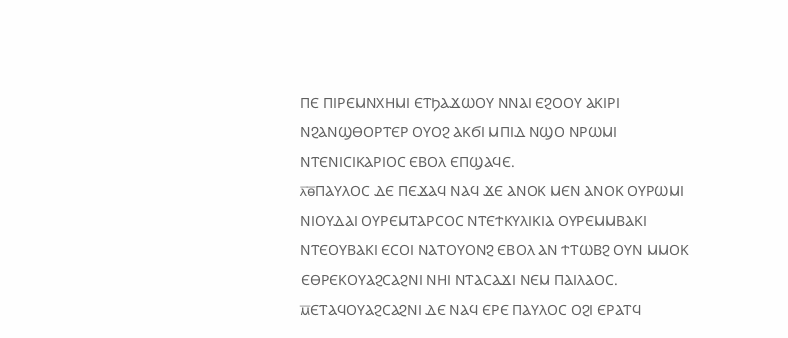ⲠⲈ ⲠⲒⲢⲈⲘⲚⲬⲎⲘⲒ ⲈⲦϦⲀϪⲰⲞⲨ ⲚⲚⲀⲒ ⲈϨⲞⲞⲨ ⲀⲔⲒⲢⲒ ⲚϨⲀⲚϢⲐⲞⲢⲦⲈⲢ ⲞⲨⲞϨ ⲀⲔϬⲒ ⲘⲠⲒⲆ ⲚϢⲞ ⲚⲢⲰⲘⲒ ⲚⲦⲈⲚⲒⲤⲒⲔⲀⲢⲒⲞⲤ ⲈⲂⲞⲖ ⲈⲠϢⲀϤⲈ.
ⲗ̅ⲑ̅ⲠⲀⲨⲖⲞⲤ ⲆⲈ ⲠⲈϪⲀϤ ⲚⲀϤ ϪⲈ ⲀⲚⲞⲔ ⲘⲈⲚ ⲀⲚⲞⲔ ⲞⲨⲢⲰⲘⲒ ⲚⲒⲞⲨⲆⲀⲒ ⲞⲨⲢⲈⲘⲦⲀⲢⲤⲞⲤ ⲚⲦⲈϮⲔⲨⲖⲒⲔⲒⲀ ⲞⲨⲢⲈⲘⲘⲂⲀⲔⲒ ⲚⲦⲈⲞⲨⲂⲀⲔⲒ ⲈⲤⲞⲒ ⲚⲀⲦⲞⲨⲞⲚϨ ⲈⲂⲞⲖ ⲀⲚ ϮⲦⲰⲂϨ ⲞⲨⲚ ⲘⲘⲞⲔ ⲈⲐⲢⲈⲔⲞⲨⲀϨⲤⲀϨⲚⲒ ⲚⲎⲒ ⲚⲦⲀⲤⲀϪⲒ ⲚⲈⲘ ⲠⲀⲒⲖⲀⲞⲤ.
ⲙ̅ⲈⲦⲀϤⲞⲨⲀϨⲤⲀϨⲚⲒ ⲆⲈ ⲚⲀϤ ⲈⲢⲈ ⲠⲀⲨⲖⲞⲤ ⲞϨⲒ ⲈⲢⲀⲦϤ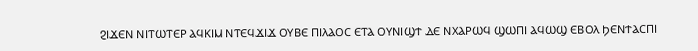ϨⲒϪⲈⲚ ⲚⲒⲦⲰⲦⲈⲢ ⲀϤⲔⲒⲘ ⲚⲦⲈϤϪⲒϪ ⲞⲨⲂⲈ ⲠⲒⲖⲀⲞⲤ ⲈⲦⲀ ⲞⲨⲚⲒϢϮ ⲆⲈ ⲚⲬⲀⲢⲰϤ ϢⲰⲠⲒ ⲀϤⲰϢ ⲈⲂⲞⲖ ϦⲈⲚϮⲀⲤⲠⲒ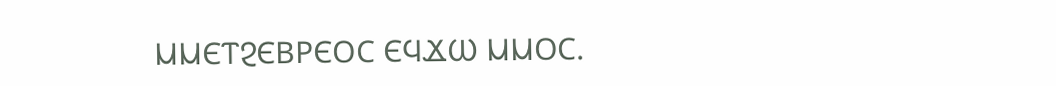ⲘⲘⲈⲦϨⲈⲂⲢⲈⲞⲤ ⲈϤϪⲰ ⲘⲘⲞⲤ.